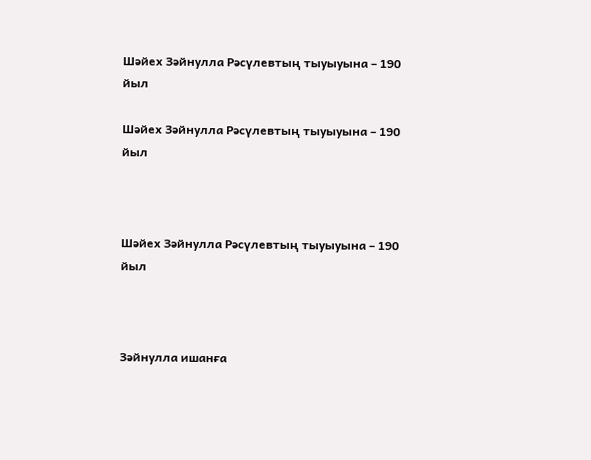Шәйех Зәйнулла Рәсүлевтың тыуыуына – 190 йыл

Шәйех Зәйнулла Рәсүлевтың тыуыуына – 190 йыл



Шәйех Зәйнулла Рәсүлевтың тыуыуына – 190 йыл



Зәйнулла ишанға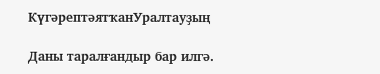КүгәрептәятҡанУралтауҙың

Даны таралғандыр бар илгә.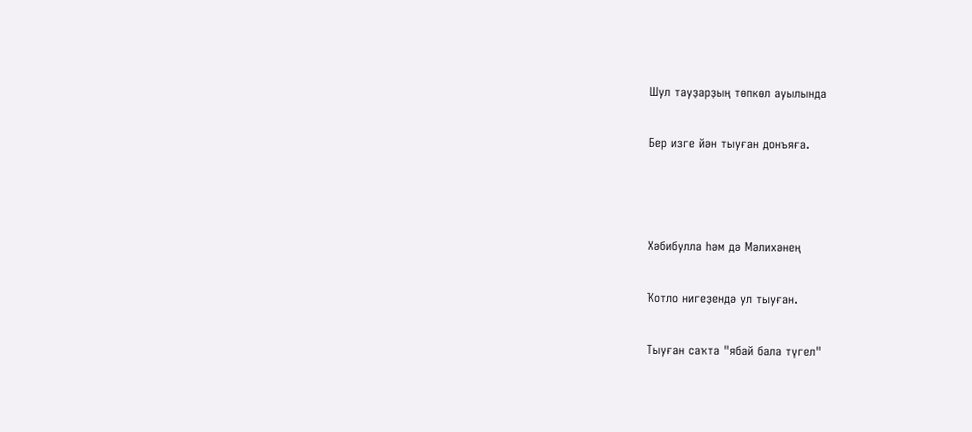Шул тауҙарҙың төпкөл ауылында

Бер изге йән тыуған донъяға.



Хәбибулла һәм дә Мәлихәнең

Ҡотло нигеҙендә ул тыуған.

Тыуған саҡта "ябай бала түгел"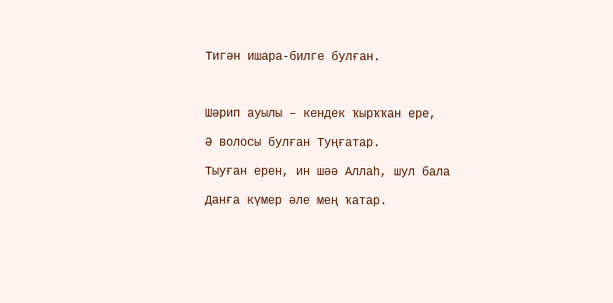Тигән ишара-билге булған.



Шәрип ауылы – кендек ҡырҡҡан ере,

Ә волосы булған Туңғатар.

Тыуған ерен, ин шәә Аллаһ, шул бала

Данға күмер әле мең ҡатар.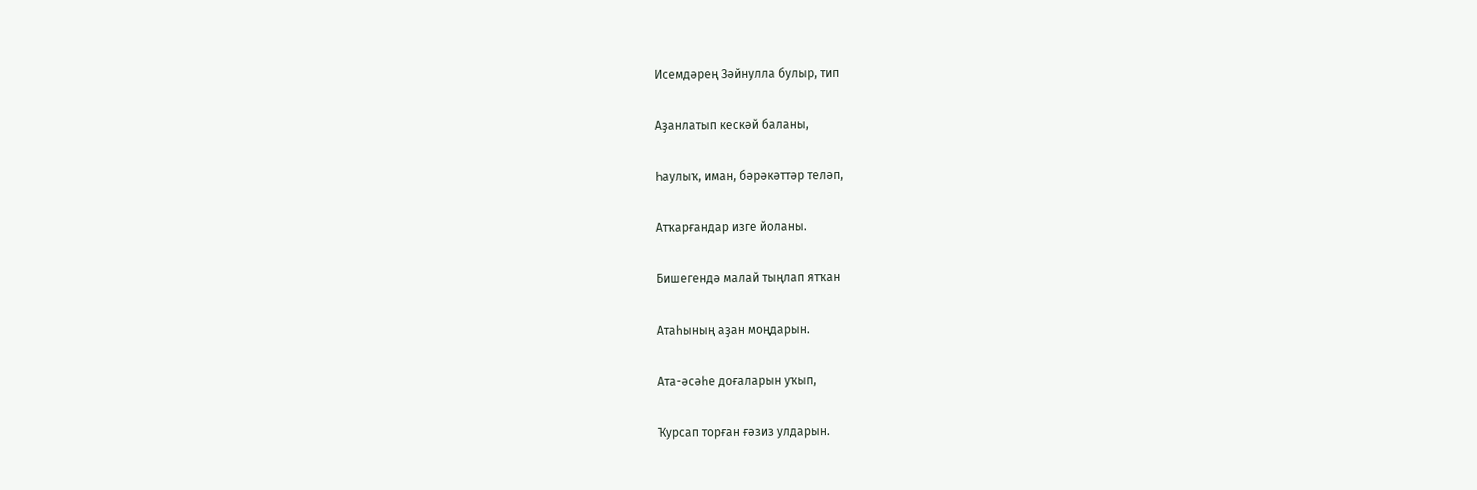Исемдәрең Зәйнулла булыр, тип

Аҙанлатып кескәй баланы,

Һаулыҡ, иман, бәрәкәттәр теләп,

Атҡарғандар изге йоланы.

Бишегендә малай тыңлап ятҡан

Атаһының аҙан моңдарын.

Ата-әсәһе доғаларын уҡып,

Ҡурсап торған ғәзиз улдарын.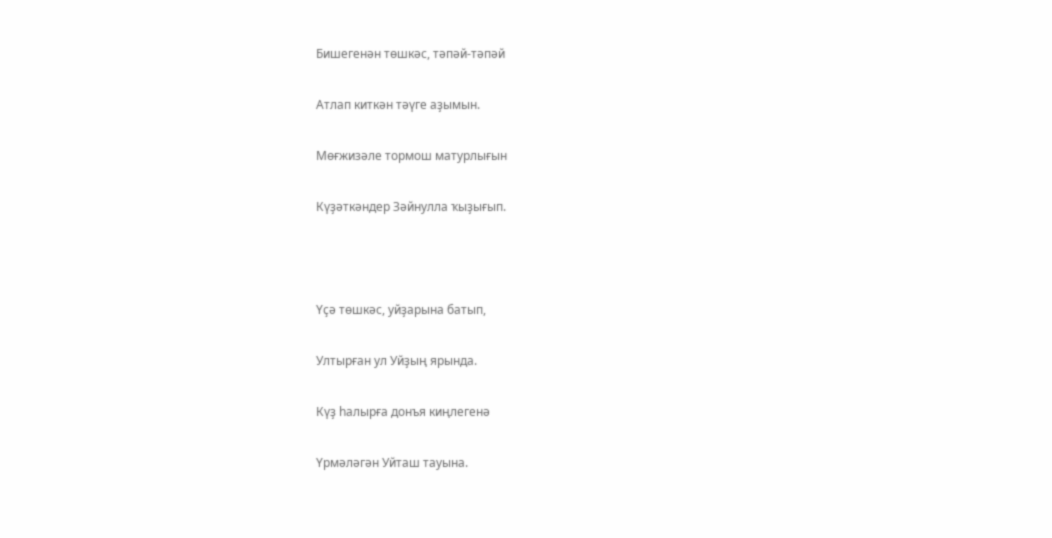Бишегенән төшкәс, тәпәй-тәпәй

Атлап киткән тәүге аҙымын.

Мөғжизәле тормош матурлығын

Күҙәткәндер Зәйнулла ҡыҙығып.



Үҫә төшкәс, уйҙарына батып,

Ултырған ул Уйҙың ярында.

Күҙ һалырға донъя киңлегенә

Үрмәләгән Уйташ тауына.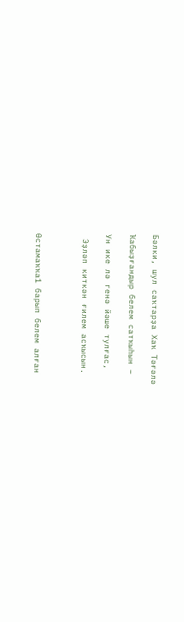Бәлки, шул саҡтарҙа Хаҡ Тәғәлә

Ҡабыҙғандыр белем сатҡыһын –

Ун ике лә генә йәше тулғас,

 Эҙләп киткән ғилем асҡысын.



Өстамаҡҡа1 барып белем алған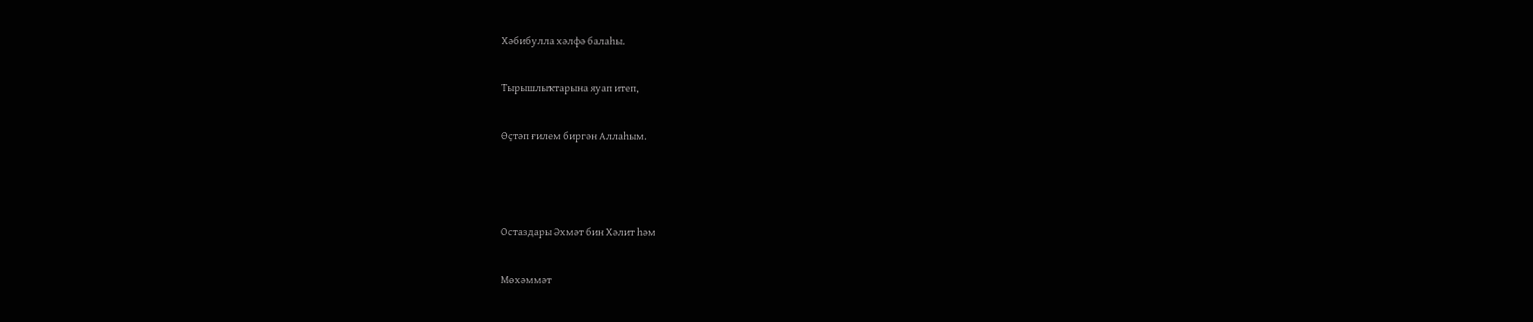Хәбибулла хәлфә балаһы.

Тырышлыҡтарына яуап итеп,

Өҫтәп ғилем биргән Аллаһым.



Остаздары Әхмәт бин Хәлит һәм

Мөхәммәт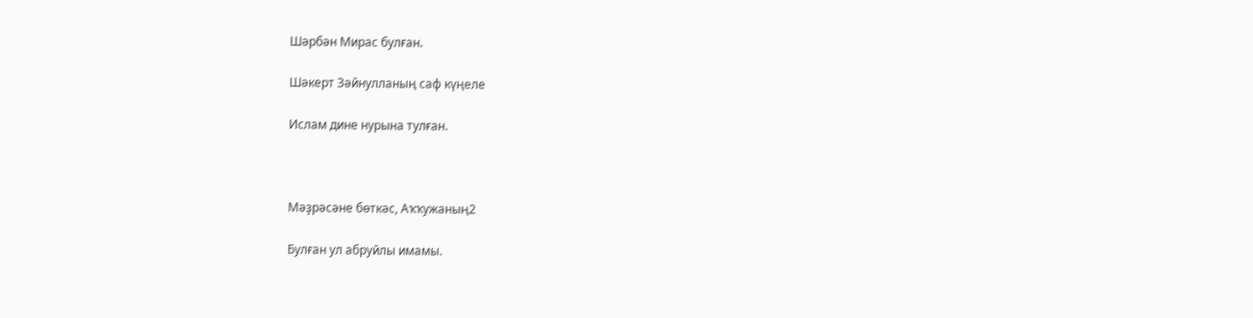Шәрбән Мирас булған.

Шәкерт Зәйнулланың саф күңеле

Ислам дине нурына тулған.



Мәҙрәсәне бөткәс, Аҡҡужаның2

Булған ул абруйлы имамы.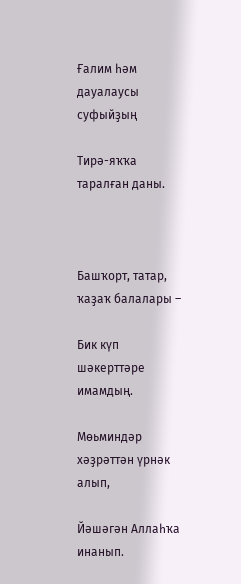Ғалим һәм дауалаусы суфыйҙың

Тирә-яҡҡа таралған даны.



Башҡорт, татар, ҡаҙаҡ балалары –

Бик күп шәкерттәре имамдың.

Мөьминдәр хәҙрәттән үрнәк алып,

Йәшәгән Аллаһҡа инанып.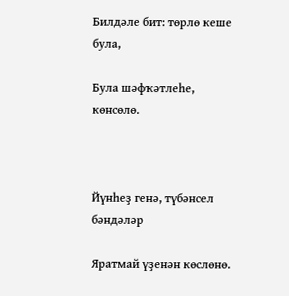Билдәле бит: төрлө кеше була,

Була шәфҡәтлеһе, көнсөлө.



Йүнһеҙ генә, түбәнсел бәндәләр

Яратмай үҙенән көслөнө.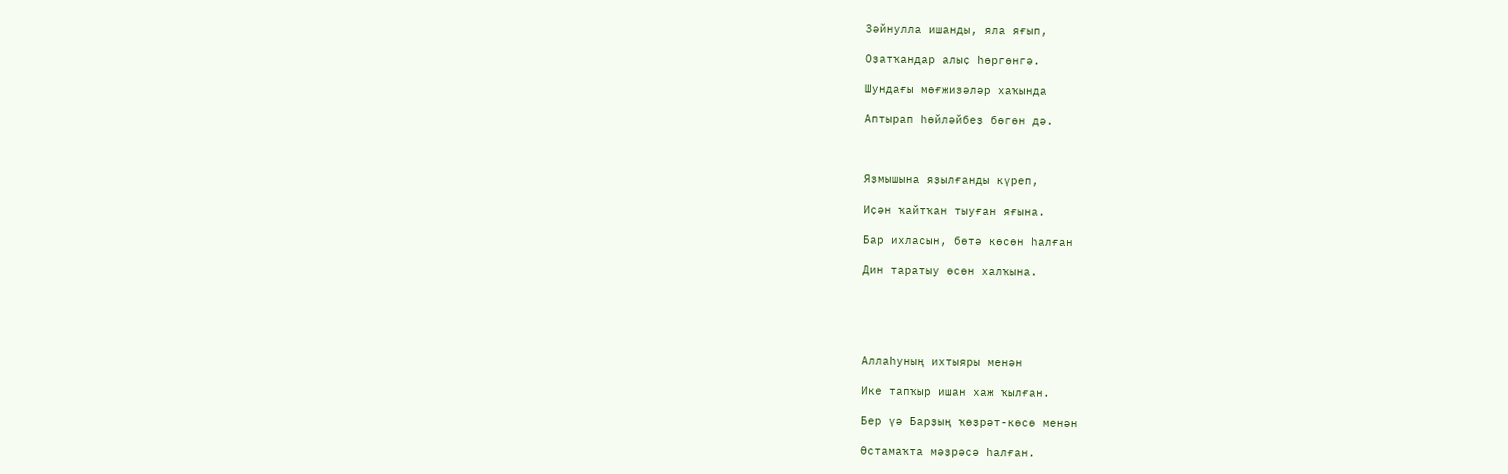Зәйнулла ишанды, яла яғып,

Оҙатҡандар алыҫ һөргөнгә.

Шундағы мөғжизәләр хаҡында

Аптырап һөйләйбеҙ бөгөн дә.



Яҙмышына яҙылғанды күреп,

Иҫән ҡайтҡан тыуған яғына.

Бар ихласын, бөтә көсөн һалған

Дин таратыу өсөн халҡына.





Аллаһуның ихтыяры менән

Ике тапҡыр ишан хаж ҡылған.

Бер үә Барҙың ҡөҙрәт-көсө менән

Өстамаҡта мәҙрәсә һалған.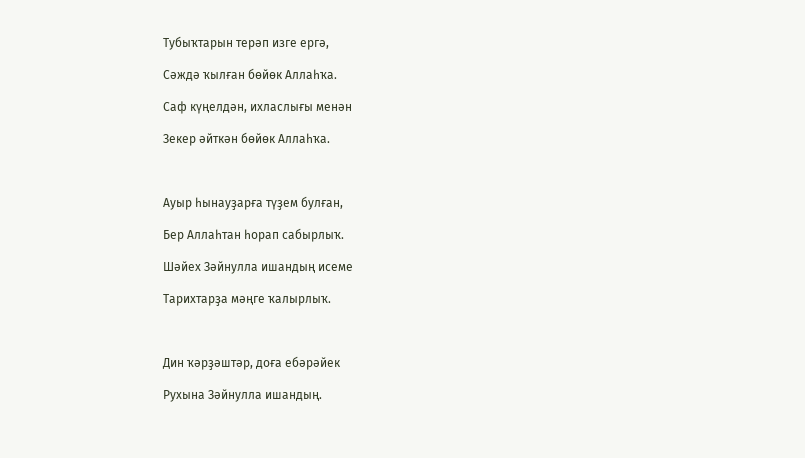Тубыҡтарын терәп изге ергә,

Сәждә ҡылған бөйөк Аллаһҡа.

Саф күңелдән, ихласлығы менән

Зекер әйткән бөйөк Аллаһҡа.



Ауыр һынауҙарға түҙем булған,

Бер Аллаһтан һорап сабырлыҡ.

Шәйех Зәйнулла ишандың исеме

Тарихтарҙа мәңге ҡалырлыҡ.



Дин ҡәрҙәштәр, доға ебәрәйек

Рухына Зәйнулла ишандың.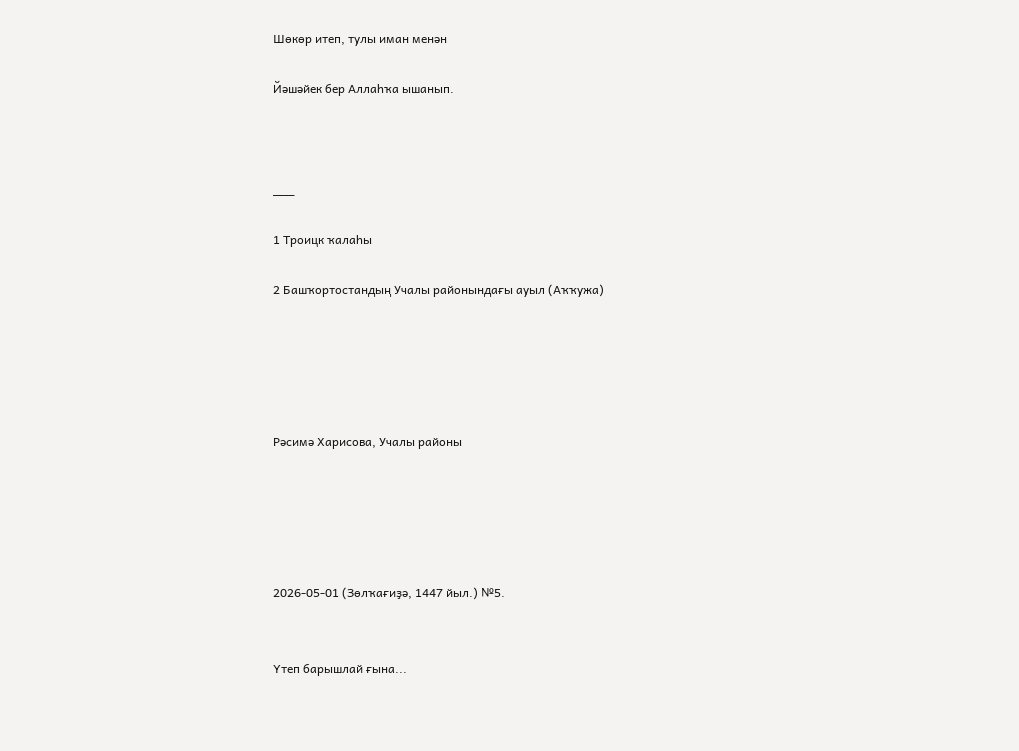Шөкөр итеп, тулы иман менән

Йәшәйек бер Аллаһҡа ышанып.



___

1 Троицк ҡалаһы

2 Башҡортостандың Учалы районындағы ауыл (Аҡҡужа)





Рәсимә Харисова, Учалы районы





2026-05-01 (Зөлҡағиҙә, 1447 йыл.) №5.


Үтеп барышлай ғына...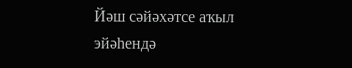Йәш сәйәхәтсе аҡыл эйәһендә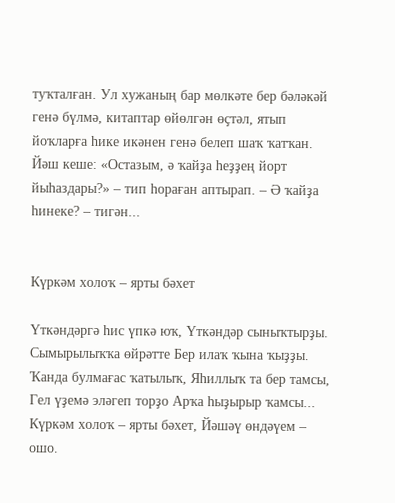туҡталған. Ул хужаның бар мөлкәте бер бәләкәй генә бүлмә, китаптар өйөлгән өҫтәл, ятып йоҡларға һике икәнен генә белеп шаҡ ҡатҡан.   Йәш кеше: «Остазым, ә ҡайҙа һеҙҙең йорт йыһаздары?» – тип һораған аптырап. – Ә ҡайҙа һинеке? – тигән...


Күркәм холоҡ – ярты бәхет

Үткәндәргә һис үпкә юҡ, Үткәндәр сыныҡтырҙы. Сымырылыҡҡа өйрәтте Бер илаҡ ҡына ҡыҙҙы.   Ҡанда булмағас ҡатылыҡ, Яһиллыҡ та бер тамсы, Гел үҙемә эләгеп торҙо Арҡа һыҙырыр ҡамсы... Күркәм холоҡ – ярты бәхет, Йәшәү өндәүем – ошо.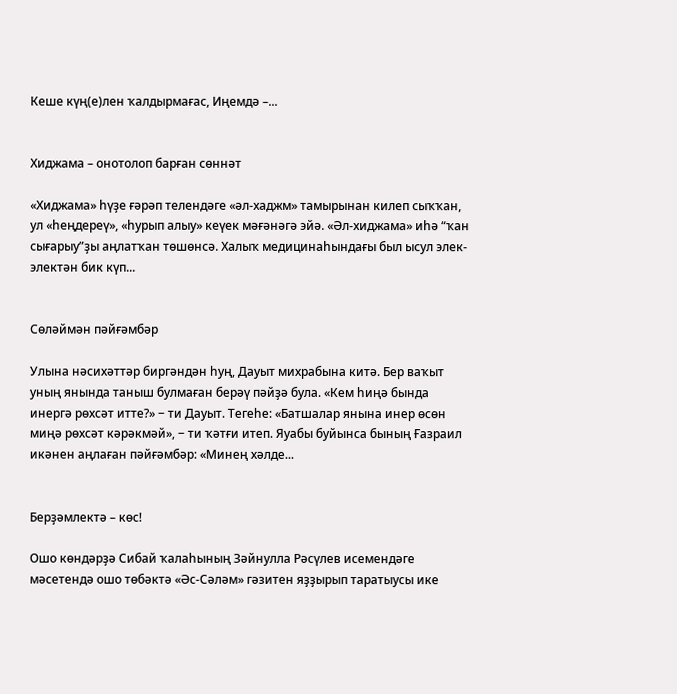Кеше күң(е)лен ҡалдырмағас, Иңемдә –...


Хиджама – онотолоп барған сөннәт

«Хиджама» һүҙе ғәрәп телендәге «әл-хаджм» тамырынан килеп сыҡҡан, ул «һеңдереү», «һурып алыу» кеүек мәғәнәгә эйә. «Әл-хиджама» иһә “ҡан сығарыу”ҙы аңлатҡан төшөнсә. Халыҡ медицинаһындағы был ысул элек-электән бик күп...


Сөләймән пәйғәмбәр

Улына нәсихәттәр биргәндән һуң, Дауыт михрабына китә. Бер ваҡыт уның янында таныш булмаған берәү пәйҙә була. «Кем һиңә бында инергә рөхсәт итте?» − ти Дауыт. Тегеһе: «Батшалар янына инер өсөн миңә рөхсәт кәрәкмәй», − ти ҡәтғи итеп. Яуабы буйынса бының Ғазраил икәнен аңлаған пәйғәмбәр: «Минең хәлде...


Берҙәмлектә – көс!

Ошо көндәрҙә Сибай ҡалаһының Зәйнулла Рәсүлев исемендәге мәсетендә ошо төбәктә «Әс-Сәләм» гәзитен яҙҙырып таратыусы ике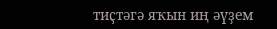тиҫтәгә яҡын иң әүҙем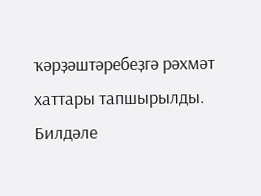ҡәрҙәштәребеҙгә рәхмәт хаттары тапшырылды.   Билдәле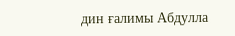дин ғалимы Абдулла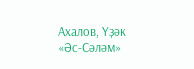Ахалов, Үҙәк «Әс-Сәләм»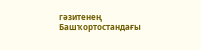гәзитенең Башҡортостандағы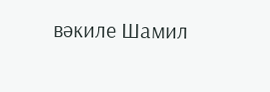вәкиле Шамил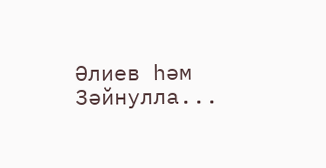Әлиев һәм Зәйнулла...